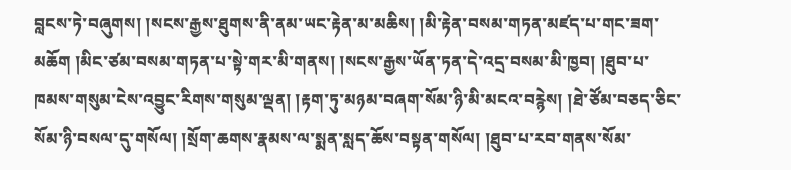བླངས་ཏེ་བཞུགས། །སངས་རྒྱས་ཐུགས་ནི་ནམ་ཡང་རྟེན་མ་མཆིས། །མི་རྟེན་བསམ་གཏན་མཛད་པ་གང་ཟག་མཆོག །མིང་ཙམ་བསམ་གཏན་པ་སྟེ་གར་མི་གནས། །སངས་རྒྱས་ཡོན་ཏན་དེ་འདྲ་བསམ་མི་ཁྱབ། །ཐུབ་པ་ཁམས་གསུམ་ངེས་འབྱུང་རིགས་གསུམ་ལྡན། །རྟག་ཏུ་མཉམ་བཞག་སོམ་ཉི་མི་མངའ་བརྙེས། །ཐེ་ཙོམ་བཅད་ཅིང་སོམ་ཉི་བསལ་དུ་གསོལ། །སྲོག་ཆགས་རྣམས་ལ་སྨན་སླད་ཆོས་བསྟན་གསོལ། །ཐུབ་པ་རབ་གནས་སོམ་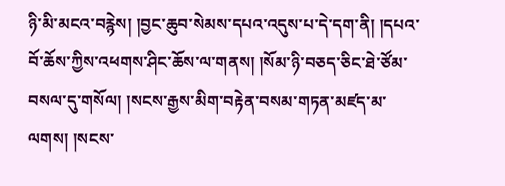ཉི་མི་མངའ་བརྙེས། །བྱང་ཆུབ་སེམས་དཔའ་འདུས་པ་དེ་དག་ནི། །དཔའ་བོ་ཆོས་ཀྱིས་འཕགས་ཤིང་ཆོས་ལ་གནས། །སོམ་ཉི་བཅད་ཅིང་ཐེ་ཙོམ་བསལ་དུ་གསོལ། །སངས་རྒྱས་མིག་བརྟེན་བསམ་གཏན་མཛད་མ་ལགས། །སངས་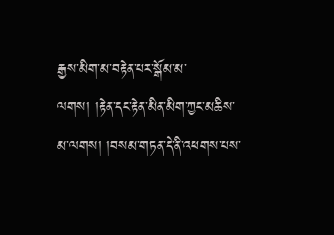རྒྱས་མིག་མ་བརྟེན་པར་སྒོམ་མ་ལགས། །རྟེན་དང་རྟེན་མིན་མིག་ཀྱང་མཆིས་མ་ལགས། །བསམ་གཏན་དེ་ནི་འཕགས་པས་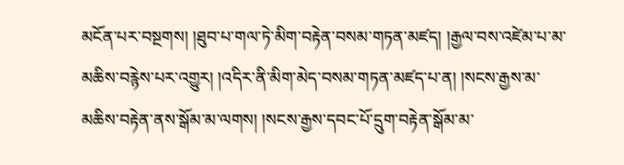མངོན་པར་བསྔགས། །ཐུབ་པ་གལ་ཏེ་མིག་བརྟེན་བསམ་གཏན་མཛད། །རྒྱལ་བས་འཛེམ་པ་མ་མཆིས་བརྙེས་པར་འགྱུར། །འདིར་ནི་མིག་མེད་བསམ་གཏན་མཛད་པ་ན། །སངས་རྒྱས་མ་མཆིས་བརྟེན་ནས་སྒོམ་མ་ལགས། །སངས་རྒྱས་དབང་པོ་དྲུག་བརྟེན་སྒོམ་མ་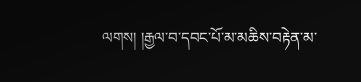ལགས། །རྒྱལ་བ་དབང་པོ་མ་མཆིས་བརྟེན་མ་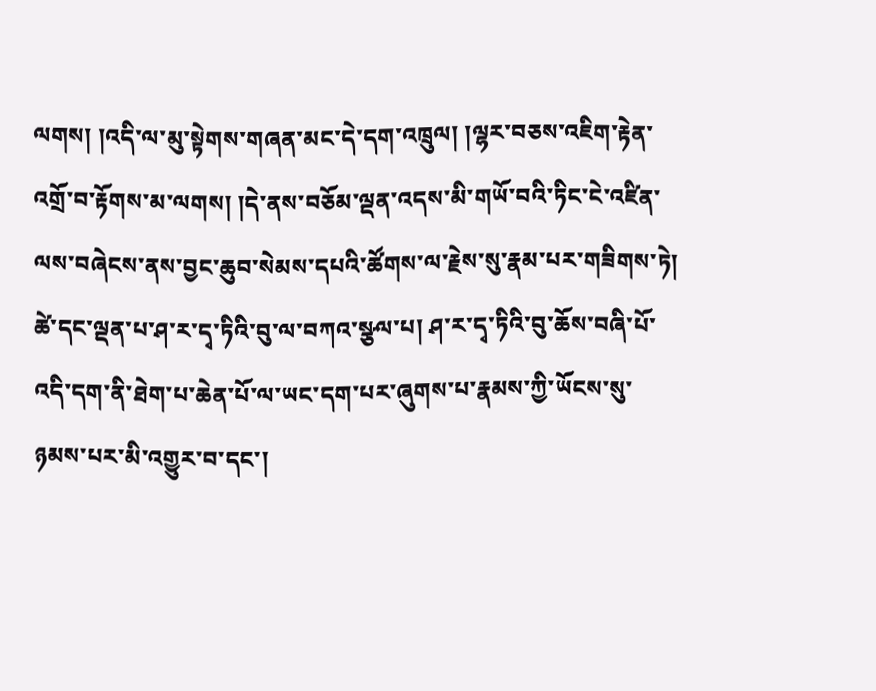ལགས། །འདི་ལ་མུ་སྟེགས་གཞན་མང་དེ་དག་འཁྲུལ། །ལྷར་བཅས་འཇིག་རྟེན་འགྲོ་བ་རྟོགས་མ་ལགས། །དེ་ནས་བཅོམ་ལྡན་འདས་མི་གཡོ་བའི་ཏིང་ངེ་འཛིན་ལས་བཞེངས་ནས་བྱང་ཆུབ་སེམས་དཔའི་ཚོགས་ལ་རྗེས་སུ་རྣམ་པར་གཟིགས་ཏེ། ཚེ་དང་ལྡན་པ་ཤ་ར་དྭ་ཏིའི་བུ་ལ་བཀའ་སྩལ་པ། ཤ་ར་དྭ་ཏིའི་བུ་ཆོས་བཞི་པོ་འདི་དག་ནི་ཐེག་པ་ཆེན་པོ་ལ་ཡང་དག་པར་ཞུགས་པ་རྣམས་ཀྱི་ཡོངས་སུ་ཉམས་པར་མི་འགྱུར་བ་དང་།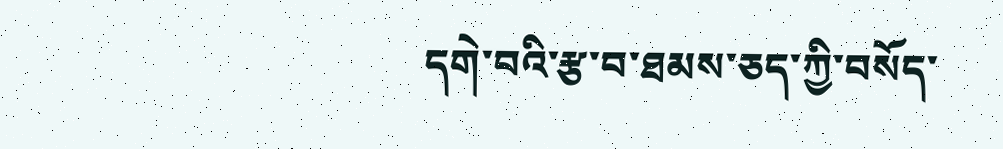དགེ་བའི་རྩ་བ་ཐམས་ཅད་ཀྱི་བསོད་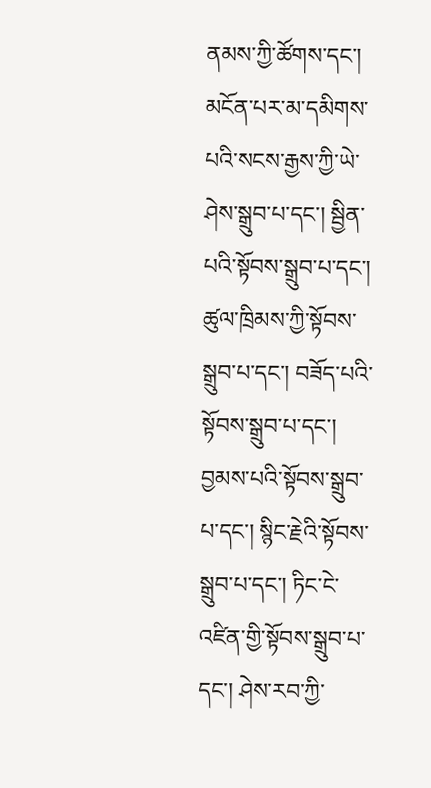ནམས་ཀྱི་ཚོགས་དང་། མངོན་པར་མ་དམིགས་པའི་སངས་རྒྱས་ཀྱི་ཡེ་ཤེས་སྒྲུབ་པ་དང་། སྦྱིན་པའི་སྟོབས་སྒྲུབ་པ་དང་། ཚུལ་ཁྲིམས་ཀྱི་སྟོབས་སྒྲུབ་པ་དང་། བཟོད་པའི་སྟོབས་སྒྲུབ་པ་དང་། བྱམས་པའི་སྟོབས་སྒྲུབ་པ་དང་། སྙིང་རྗེའི་སྟོབས་སྒྲུབ་པ་དང་། ཏིང་ངེ་འཛིན་གྱི་སྟོབས་སྒྲུབ་པ་དང་། ཤེས་རབ་ཀྱི་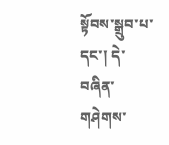སྟོབས་སྒྲུབ་པ་དང་། དེ་བཞིན་གཤེགས་